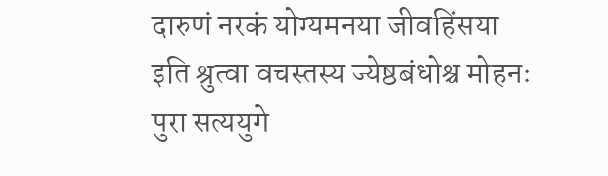दारुणं नरकं योग्यमनया जीवहिंसया
इति श्रुत्वा वचस्तस्य ज्येष्ठबंधोश्च मोहनः
पुरा सत्ययुगे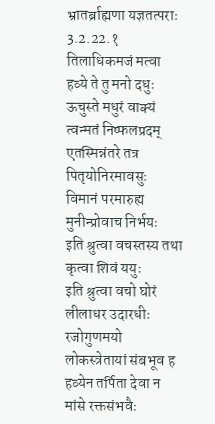भ्रातर्ब्राह्मणा यज्ञतत्पराः 3.2.22.१
तिलाधिकमजं मत्वा हव्ये ते तु मनो दधुः
ऊचुस्ते मधुरं वाक्यं त्वन्मतं निष्फलप्रदम्
एतस्मिन्नंतरे तत्र पितृयोनिरमावसुः
विमानं परमारुह्य मुनीन्प्रोवाच निर्भयः
इति श्रुत्वा वचस्तस्य तथा कृत्वा शिवं ययुः
इति श्रुत्वा वचो घोरं लीलाधर उदारधीः
रजोगुणमयो लोकस्त्रेतायां संबभूव ह
हव्येन तर्पिता देवा न मांसे रक्तसंभवैः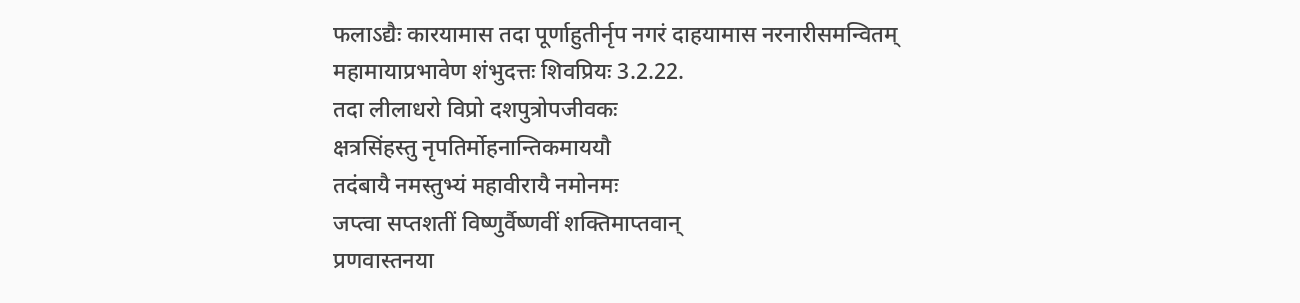फलाऽद्यैः कारयामास तदा पूर्णाहुतीर्नृप नगरं दाहयामास नरनारीसमन्वितम्
महामायाप्रभावेण शंभुदत्तः शिवप्रियः 3.2.22.
तदा लीलाधरो विप्रो दशपुत्रोपजीवकः
क्षत्रसिंहस्तु नृपतिर्मोहनान्तिकमाययौ
तदंबायै नमस्तुभ्यं महावीरायै नमोनमः
जप्त्वा सप्तशतीं विष्णुर्वैष्णवीं शक्तिमाप्तवान्
प्रणवास्तनया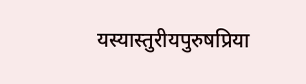यस्यास्तुरीयपुरुषप्रिया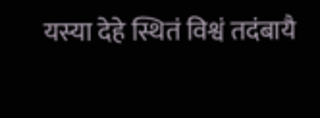यस्या देहे स्थितं विश्वं तदंबायै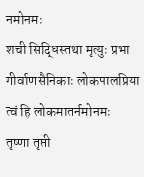नमोनमः
शची सिद्धिस्तथा मृत्युः प्रभा गीर्वाणसैनिकाः लोकपालप्रिया त्वं हि लोकमातर्नमोनमः
तृष्णा तृप्ती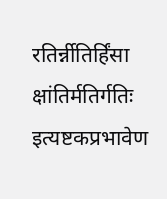रतिर्न्नीतिर्हिंसा क्षांतिर्मतिर्गतिः
इत्यष्टकप्रभावेण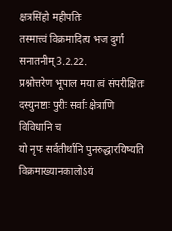क्षत्रसिंहो महीपतिः
तस्मात्त्वं विक्रमादित्य भज दुर्गां सनातनीम् 3.2.22.
प्रश्नोत्तरेण भूपाल मया त्वं संपरीक्षितः
दस्युनष्टाः पुरीः सर्वाः क्षेत्राणि विविधानि च
यो नृपः सर्वतीर्थानि पुनरुद्धारयिष्यति
विक्रमाख्यानकालोऽयं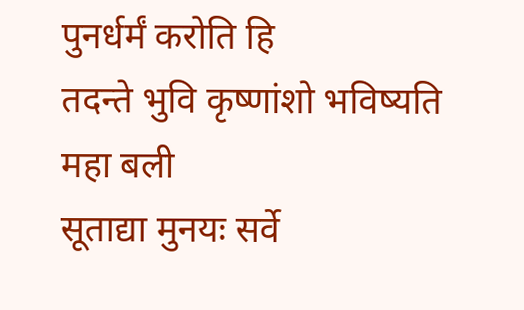पुनर्धर्मं करोति हि
तदन्ते भुवि कृष्णांशो भविष्यति महा बली
सूताद्या मुनयः सर्वे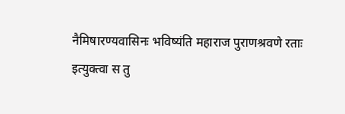नैमिषारण्यवासिनः भविष्यंति महाराज पुराणश्रवणे रताः
इत्युक्त्वा स तु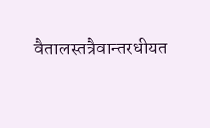वैतालस्तत्रैवान्तरधीयत